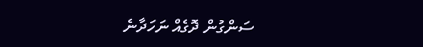ސަންގުން ދޮގެއް ނަހަދާނެ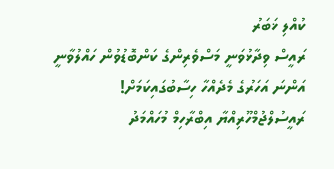ކުއްލި ޚަބަރު
ރައީސް ވިދާޅުވަނީ މަސްވެރިންގެ ކަންބޮޑުވުން ހައްލުވާނީ އަންނަ އަހަރުގެ މެދެއްހާ ހިސާބުގައިކަމަށް!
ރައީސުލްޖުމްހޫރިއްޔާ އިބްރާހިމް މުހައްމަދު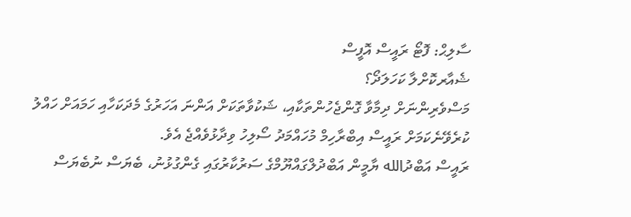ސާލިޙް: ފޮޓޯ ރައީސް އޮފީސް
ޝެއާރކޮށްލާ ކަހަލަދޯ؟
މަސްވެރިންނަށް ދިމާވާ ގޮންޖެހުންތަކާއި، ޝަކުވާތަކަށް އަންނަ އަހަރުގެ މެދަކަހާއި ހަމައަށް ހައްލު ކުރެވޭނެކަމަށް ރައީސް އިބްރާހިމް މުހައްމަދު ސޯލިހު ވިދާޅުވެއްޖެ އެވެ.
ރައީސް އަބްދުالله ޔާމީން އަބްދުލްގައްޔޫމްގެ ސަރުކާރުގައި ގެންގުޅުނު، ބެޔަސް ނުބެޔަސް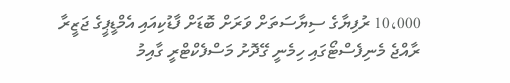10،000 ރުފިޔާގެ ސިޔާސަތަށް ވަރަށް ބޮޑަށް ފާޑުކިއައި އެމްޑީޕީގެ ޖަޒީރާ ރާއްޖެ މެނިފެސްޓޯގައި ހިމެނީ ގޭދޮށު މަސްފެކްޓްރީ ގާއިމު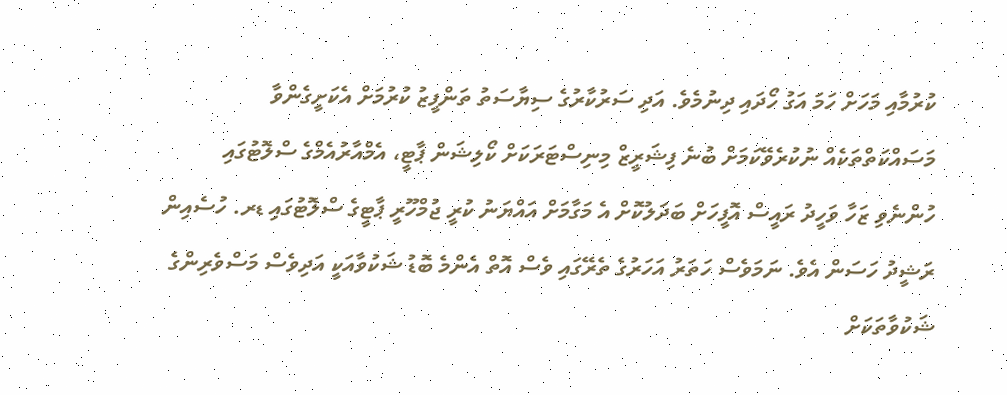ކުރުމާއި މަހަށް ހަމަ އަގު ހޯދައި ދިނުމެވެ. އަދި ސަރުކާރުގެ ސިޔާސަތު ތަންފީޒު ކުރުމަށް އެކަށީގެންވާ މަސައްކަތްތަކެއް ނުކުރެވޭކަމަށް ބުނެ ފިޝަރީޒް މިނިސްޓަރަކަށް ކޯލިޝަން ޕާޓީ، އެމްއާރުއެމްގެ ސްލޮޓުގައި ހުންނެވި ޒަހާ ވަހީދު ރައީސް އޮފީހަށް ބަދަލުކޮށް އެ މަގާމަށް އައްޔަނު ކުރީ ޖުމްހޫރީ ޕާޓީގެ ސްލޮޓުގައި ޑރ. ހުސެއިން ރަޝީދު ހަސަން އެވެ. ނަމަވެސް ހަތަރު އަހަރުގެ ތެރޭގައި ވެސް އޮތް އެންމެ ބޮޑު ޝަކުވާއަކީ އަދިވެސް މަސްވެރިންގެ ޝަކުވާތަކަށް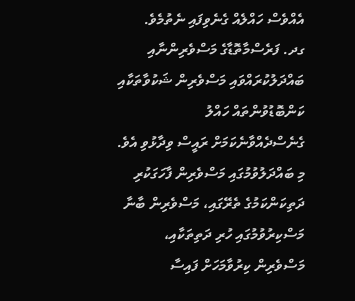އެއްވެސް ހައްލެއް ގެނެވިފައި ނެތުމެވެ.
ގދ. ފަރެސްމާތޮޑާގެ މަސްވެރިންނާއި ބައްދަލުކުރައްވައި މަސްވެރިން ޝަކުވާތަކާއި ކަންބޮޑުވުންތައް ހައްލު ގެނެސްދެއްވާނެކަމަށް ރައީސް ވިދާޅުވި އެވެ. މި ބައްދަލުވުމުގައި މަސްވެރިން ފާހަގަކުރި ދަތިކަންކަމުގެ ތެރޭގައި، މަސްވެރިން ބާނާ މަސްކިރުވުމުގައި ހުރި ދަތިތަކާއި، މަސްވެރިން ކިރުވާމަހަށް ފައިސާ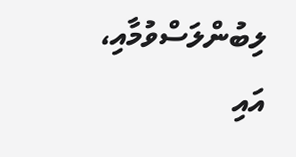ލިބުންލަސްވުމާއި، އައި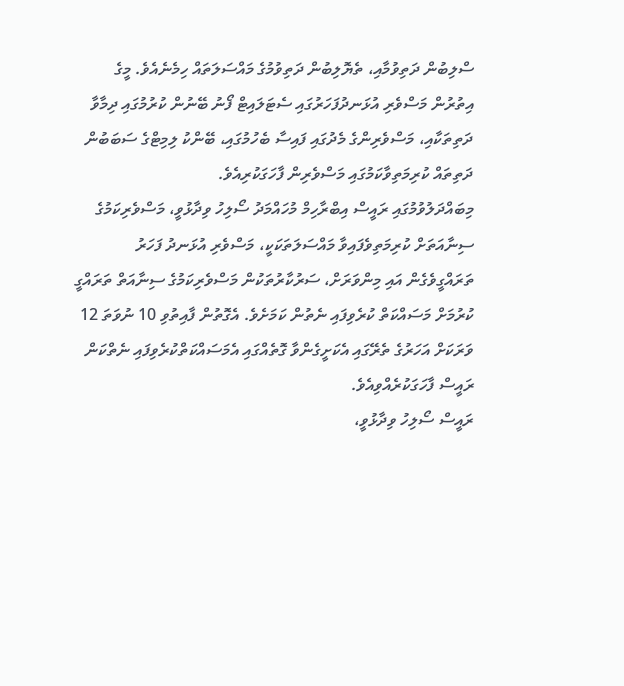ސްލިބުން ދަތިވުމާއި، ތެޔޮލިބުން ދަތިވުމުގެ މައްސަލަތައް ހިމެނެއެވެ. މީގެ އިތުރުން މަސްވެރި އުޅަނދުފަހަރުގައި ސެޓަލައިޓް ފޯނު ބޭނުން ކުރުމުގައި ދިމާވާ ދަތިތަކާއި، މަސްވެރިންގެ މެދުގައި ފައިސާ ބެހުމުގައި، ބޭންކު ލިމިޓްގެ ސަބަބުން ދަތިތައް ކުރިމަތިވާކަމުގައި މަސްވެރިން ފާހަގަކުރިއެވެ.
މިބައްދަލުވުމުގައި ރައީސް އިބްރާހިމް މުހައްމަދު ސޯލިހު ވިދާޅުވީ، މަސްވެރިކަމުގެ ސިނާއަތަށް ކުރިމަތިވެފައިވާ މައްސަލަތަކަކީ، މަސްވެރި އުޅަނދު ފަހަރު ތަރައްގީވެގެން އައި މިންވަރަށް، ސަރުކާރުތަކުން މަސްވެރިކަމުގެ ސިނާއަތް ތަރައްގީ ކުރުމަށް މަސައްކަތް ކުރެވިފައި ނެތުން ކަމަށެވެ. އެގޮތުން ފާއިތުވި 10 ނުވަތަ 12 ވަރަކަށް އަހަރުގެ ތެރޭގައި އެކަށީގެންވާ ގޮތެއްގައި އެމަސައްކަތްކުރެވިފައި ނެތްކަން ރައީސް ފާހަގަކުރެއްވިއެވެ.
ރައީސް ސޯލިހު ވިދާޅުވީ،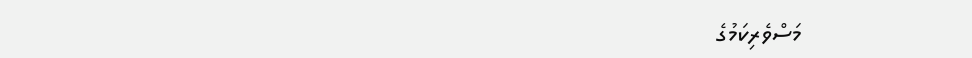މަސްވެރިކަމުގެ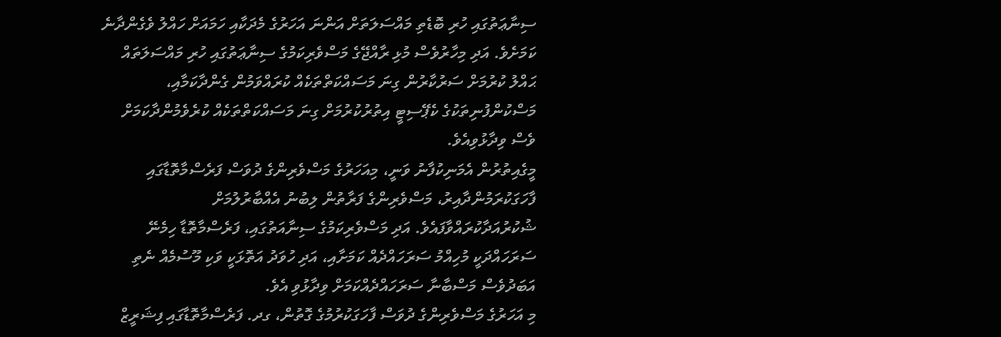ސިނާޢަތުގައި ހުރި ބޮޑެތި މައްސަލަތަށް އަންނަ އަހަރުގެ މެދަކާއި ހަމައަށް ހައްލު ވެގެންދާނެ ކަމަށެވެ. އަދި މިހާރުވެސް މުޅި ރާއްޖޭގެ މަސްވެރިކަމުގެ ސިނާޢަތުގައި ހުރި މައްސަލަތައް ޙައްލު ކުރުމަށް ސަރުކާރުން ގިނަ މަސައްކަތްތަކެއް ކުރައްވަމުން ގެންދާކަމާއި، މަސްކުންފުނިތަކުގެ ކެޕޭސިޓީ އިތުރުކުރުމަށް ގިނަ މަސައްކަތްތަކެއް ކުރެވެމުންދާކަމަށް ވެސް ވިދާޅުވިއެވެ.
މީގެއިތުރުން އެމަނިކުފާނު ވަނީ، މިއަހަރުގެ މަސްވެރިންގެ ދުވަސް ފަރެސްމާތޮޑާގައި ފާހަގަކުރަމުންދާއިރު، މަސްވެރިންގެ ފަރާތުން ލިބުނު އެއްބާރުލުމަށް ޝުކުރުއަދާކުރައްވާފައެވެ. އަދި މަސްވެރިކަމުގެ ސިނާއަތުގައި، ފަރެސްމާތޮޑާ ހިމެނޭ ސަރަހައްދަކީ މުހިއްމު ސަރަހައްދެއް ކަމަށާއި، އަދި ހުވަދު އަތޮޅަކީ ވަކި މޫސުމެއް ނެތި އަބަދުވެސް މަސްބާނާ ސަރަހައްދެއްކަމަށް ވިދާޅުވި އެވެ.
މި އަހަރުގެ މަސްވެރިންގެ ދުވަސް ފާހަގަކުރުމުގެ ގޮތުން، ގދ. ފަރެސްމާތޮޑާގައި ފިޝަރީޒް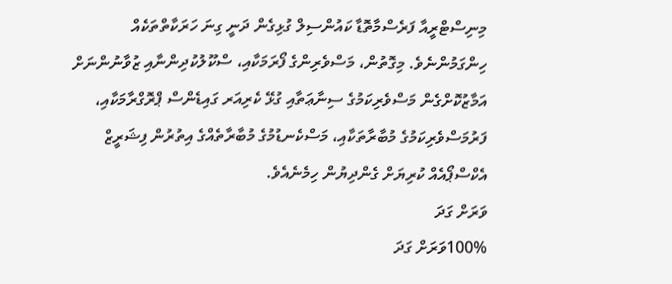މިނިސްޓްރީއާ ފަރެސްމާތޮޑާ ކައުންސިލް ގުޅިގެން ދަނީ ގިނަ ހަރަކާތްތަކެއް ހިންގަމުންނެވެ. މިގޮތުން، މަސްވެރިންގެ ފޯރަމަކާއި، ސްކޫލުކުދިންނާއި ޒުވާނުންނަށް އަމާޒުކޮށްގެން މަސްވެރިކަމުގެ ސިނާޢަތާއި ގުޅޭ ކެރިއަރ ގައިޑެންސް ޕްރޮގްރާމަކާއި، ފަރުމަސްވެރިކަމުގެ މުބާރާތަކާއި، މަސްކެނޑުމުގެ މުބާރާތެއްގެ އިތުރުން ފިޝަރީޒް އެކްސްޕޯއެއް ކުރިޔަށް ގެންދިޔުން ހިމެނެއެވެ.
ވަރަށް ގަދަ
100%ވަރަށް ގަދަ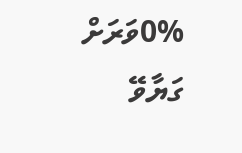0%ވަރަށް ގަޔާވޭ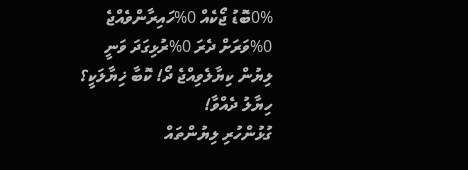0%ބޮޑު ޖޯކެއް 0%ހައިރާންވެއްޖެ 0%ވަރަށް ދެރަ 0%ރުޅިގަދަ ވަނީ
ލިޔުން ކިޔާލެވިއްޖެ ދޯ! ކޮބާ ޚިޔާލަކީ؟
ހިޔާލު ދެއްވާ!
ގުޅުންހުރި ލިޔުންތައް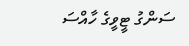ސަންގު ޓީވީގެ ހާއްސަ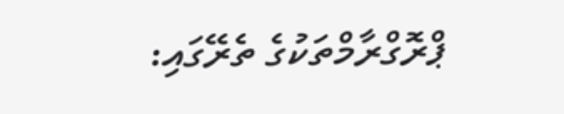ޕްރޮގްރާމްތަކުގެ ތެރޭގައި: